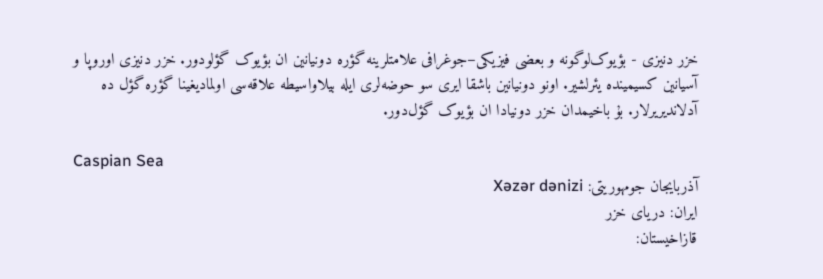خزر دنیزی - بؤیوک‌لوگونه و بعضی فیزیکی–جوغرافی علامتلرینه گؤره دونیانین ان بؤیوک گؤلودور. خزر دنیزی اوروپا و آسیانین کسیمینده یئرلشیر. اونو دونیانین باشقا ایری سو حوضه‌لری ایله بیلاواسیطه علاقه‌سی اولمادیغینا گؤره گؤل ده آدلاندیریرلار. بۇ باخیمدان خزر دونیادا ان بؤیوک گؤل‌دور.

Caspian Sea
آذربایجان جومهوریتی: Xəzər dənizi
ایران: دریای خزر
قازاخیستان: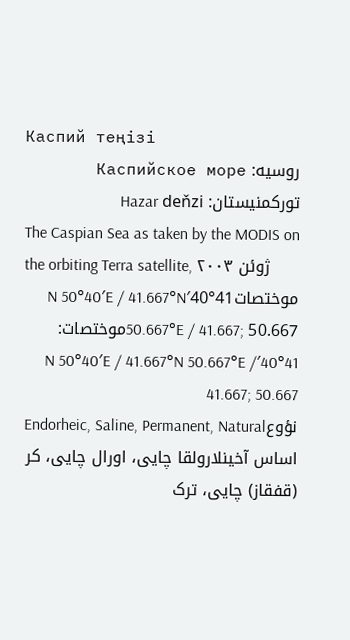Каспий теңізі
روسیه: Каспийское море
تورکمنیستان: Hazar deňzi
The Caspian Sea as taken by the MODIS on the orbiting Terra satellite, ژوئن ۲۰۰۳
موختصات41°40′N 50°40′E / 41.667°N 50.667°E / 41.667; 50.667موختصات: 41°40′N 50°40′E / 41.667°N 50.667°E / 41.667; 50.667
نؤوعEndorheic, Saline, Permanent, Natural
اساس آخینلارولقا چایی، اورال چایی، کر (قفقاز) چایی، ترک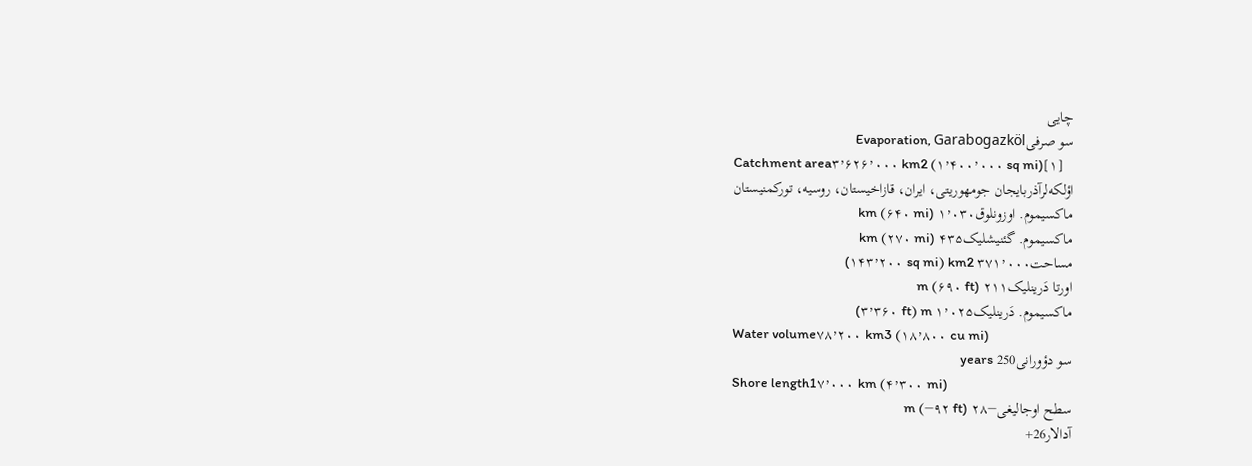چایی
سو صرفیEvaporation, Garabogazköl
Catchment area۳٬۶۲۶٬۰۰۰ km2 (۱٬۴۰۰٬۰۰۰ sq mi)[۱]
اؤلکه‌لرآذربایجان جومهوریتی، ایران، قازاخیستان، روسیه، تورکمنیستان
ماکسیموم. اوزونلوق۱٬۰۳۰ km (۶۴۰ mi)
ماکسیموم. گئنیشلیک۴۳۵ km (۲۷۰ mi)
مساحت۳۷۱٬۰۰۰ km2 (۱۴۳٬۲۰۰ sq mi)
اورتا دَرینلیک۲۱۱ m (۶۹۰ ft)
ماکسیموم. دَرینلیک۱٬۰۲۵ m (۳٬۳۶۰ ft)
Water volume۷۸٬۲۰۰ km3 (۱۸٬۸۰۰ cu mi)
سو دؤورانی250 years
Shore length1۷٬۰۰۰ km (۴٬۳۰۰ mi)
سطح اوجالیغی−۲۸ m (−۹۲ ft)
آدالار26+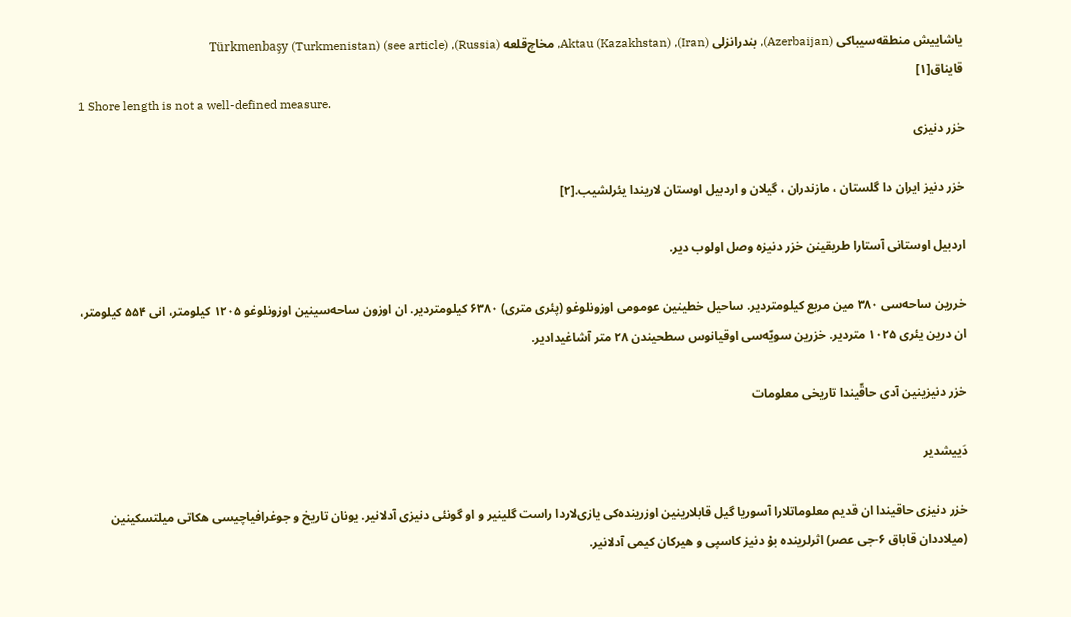یاشاییش منطقه‌سیباکی (Azerbaijan), بندرانزلی (Iran), Aktau (Kazakhstan), مخاچ‌قلعه (Russia), Türkmenbaşy (Turkmenistan) (see article)
قایناق[۱]
1 Shore length is not a well-defined measure.
خزر دنیزی

خزر دنیز ایران دا گلستان ، مازندران ، گیلان و اردبیل اوستان لاریندا یئرلشیب.[۲]

اردبیل اوستانی آستارا طریقینن خزر دنیزه وصل اولوب دیر.

خررین ساحه‌سی ۳۸۰ مین مربع کیلومتردیر. ساحیل خطینین عومومی اوزونلوغو (پئری متری) ۶۳۸۰ کیلومتردیر. ان اوزون ساحه‌سینین اوزونلوغو ۱۲۰۵ کیلومتر، انی ۵۵۴ کیلومتر، ان درین یئری ۱۰۲۵ متردیر. خزرین سویّه‌سی اوقیانوس سطحیندن ۲۸ متر آشاغیدادیر.

خزر دنیزینین آدی حاقّیندا تاریخی معلومات

دَییشدیر

خزر دنیزی حاقیندا ان قدیم معلوماتلارا آسوریا گیل قابلارینین اوزرینده‌کی یازی‌لاردا راست گلینیر و او گونئی دنیزی آدلانیر. یونان تاریخ و جوغرافیاچیسی هکاتی میلتسکینین (میلاددان قاباق ۶-جی عصر) اثرلرینده بۇ دنیز کاسپی و هیرکان کیمی آدلانیر.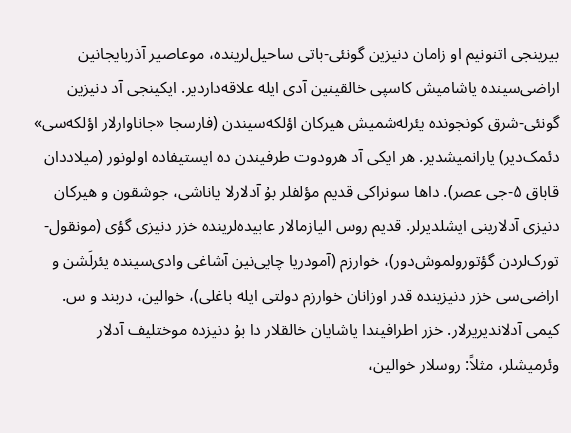بیرینجی اتنونیم او زامان دنیزین گونئی-باتی ساحیل‌لرینده، موعاصیر آذربایجانین اراضی‌سینده یاشامیش کاسپی خالقینین آدی ایله علاقه‌داردیر. ایکینجی آد دنیزین گونئی-شرق کونجونده یئرله‌شمیش هیرکان اؤلکه‌سیندن (فارسجا «جاناوارلار اؤلکه‌سی» دئمک‌دیر) یارانمیشدیر. هر ایکی آد هرودوت طرفیندن ده ایستیفاده اولونور (میلاددان قاباق ۵-جی عصر). داها سونراکی قدیم مؤلفلر بۇ آدلارلا یاناشی، جوشقون و هیرکان دنیزی آدلارینی ایشلدیرلر. قدیم روس الیازمالار عابیده‌لرینده خزر دنیزی گؤی (مونقول-تورک‌لردن گؤتورولموش‌دور)، خوارزم (آمودریا چایی‌نین آشاغی وادی‌سینده یئرلَشن و اراضی‌سی خزر دنیزینده قدر اوزانان خوارزم دولتی ایله باغلی)، خوالین، دربند و س. کیمی آدلاندیریرلار. خزر اطرافیندا یاشایان خالقلار دا بۇ دنیزده موختلیف آدلار وئرمیشلر، مثلاً: روسلار خوالین،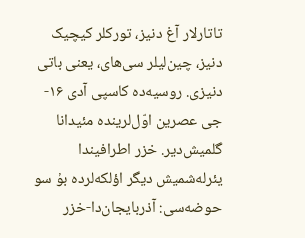تاتارلار آغ دنیز، تورکلر کیچیک دنیز، چین‌لیلر سی‌های، یعنی باتی دنیزی. روسیه‌ده کاسپی آدی ۱۶-جی عصرین اوّل‌لرینده مئیدانا گلمیش‌دیر. خزر اطرافیندا یئرله‌شمیش دیگر اؤلکه‌لرده بۇ سو حوضه‌سی: آذربایجان‌دا-خزر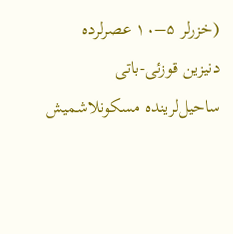(خزرلر ۵–۱۰ عصرلرده دنیزین قوزئی-باتی ساحیل‌لرینده مسکونلاشمیش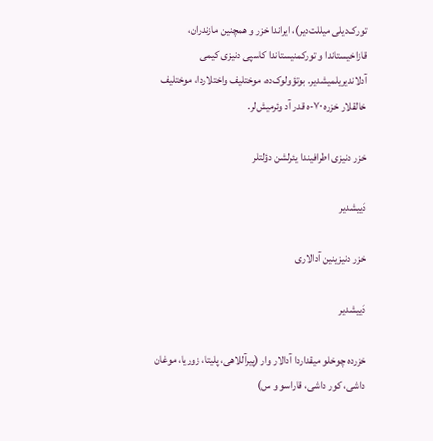تورک‌دیلی میللت‌دیر)، ایراندا خزر و همچنین مازندران، قازاخیستاندا و تورکمنیستاندا کاسپی دنیزی کیمی آدلاندیریلمیشدیر. بوتؤولوک‌ده، موختلیف واختلاردا، موختلیف خالقلار خزره ۷۰-ه قدر آد وئرمیش‌لر.

خزر دنیزی اطرافیندا یئرلشن دؤلتلر

دَییشدیر

خزر دنیزینین آدالاری

دَییشدیر

خزرده چوخلو میقداردا آدالار وار (پیرآللاهی، پلیتا، زوریا، موغان داشی، کور داشی، قاراسو و س)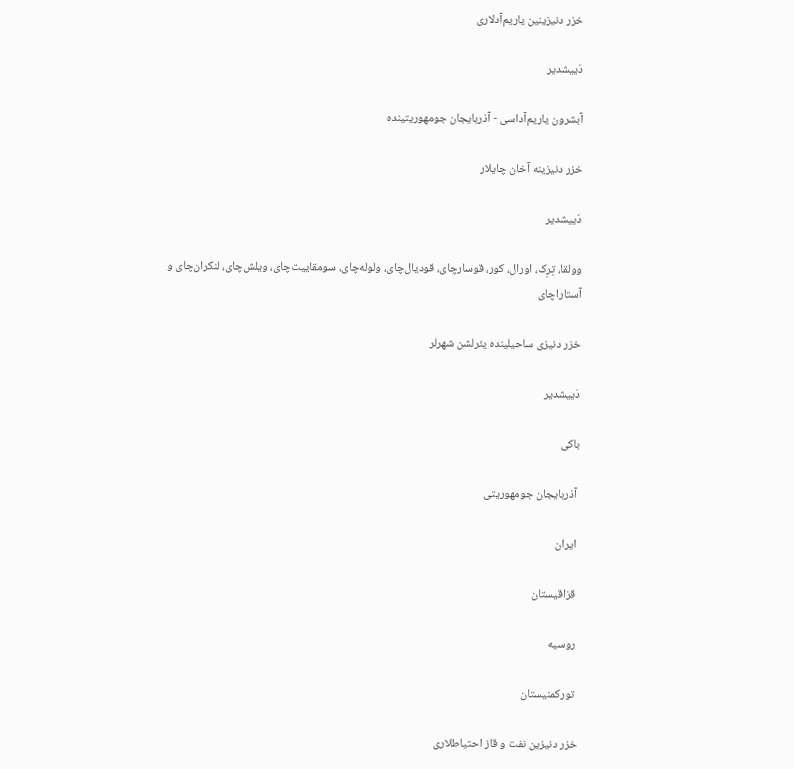خزر دنیزینین یاریم‌آدلاری

دَییشدیر

آبشرون یاریم‌آداسی - آذربایجان جومهوریتینده

خزر دنیزینه آخان چایلار

دَییشدیر

وولقا، تِرِک، اورال، کور، قوسارچای، قودیال‌چای، ولوله‌چای، سومقاییت‌چای، ویلش‌چای، لنکران‌چای و آستاراچای

خزر دنیزی ساحیلینده یئرلشن شهرلر

دَییشدیر

باکی

 آذربایجان جومهوریتی

 ایران

 قزاقیستان

 روسیه

 تورکمنیستان

خزر دنیزین نفت و قاز احتیاطلاری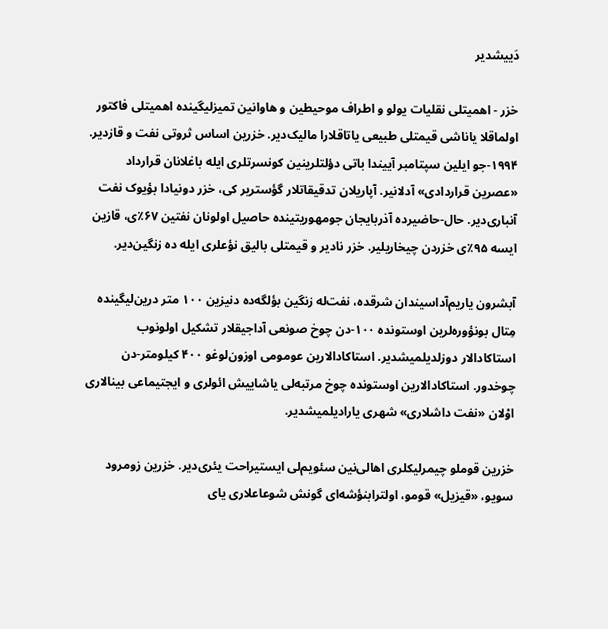دَییشدیر

خزر - اهمیتلی نقلیات یولو و اطراف موحیطین و هاوانین تمیزلیگینده اهمیتلی فاکتور اولماقلا یاناشی قیمتلی طبیعی یاتاقلارا مالیک‌دیر. خزرین اساس ثروتی نفت و قازدیر. ۱۹۹۴-جو ایلین سپتامبر آییندا باتی دؤلتلرینین کونسرتلری ایله باغلانان قرارداد «عصرین قراردادی» آدلانیر. آپاریلان تدقیقاتلار گؤستریر کی، خزر دونیادا بؤیوک نفت آنباری‌دیر. حال-حاضیرده آذربایجان جومهوریتینده حاصیل اولونان نفتین ۶۷٪ی، قازین ایسه ۹۵٪ی خزردن چیخاریلیر. خزر نادیر و قیمتلی بالیق نؤعلری ایله ده زنگین‌دیر.

آبشرون یاریم‌آداسیندان شرقده، نفت‌له زنگین بؤلگه‌ده دنیزین ۱۰۰ متر درین‌لیگینده مِتال بونؤوره‌لرین اوستونده ۱۰۰-دن چوخ صونعی آداجیقلار تشکیل اولونوب استاکادالار دوزلدیلمیشدیر. استاکادالارین عومومی اوزون‌لوغو ۴۰۰ کیلومتر-دن چوخدور. استاکادالارین اوستونده چوخ مرتبه‌لی یاشاییش ائولری و ایجتیماعی بینالاری اوْلان «نفت داشلاری» شهری یارادیلمیشدیر.

خزرین قوملو چیمرلیکلری اهالی‌نین سئویم‌لی ایستیراحت یئری‌دیر. خزرین زومرود سویو، «قیزیل» قومو، اولترابنؤشه‌ای گونش شوعاعلاری یای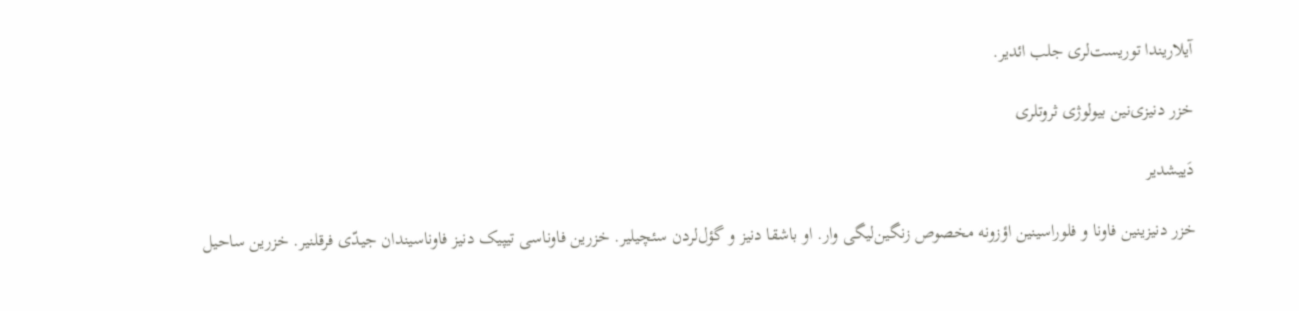آیلاریندا توریست‌لری جلب ائدیر.

خزر دنیزی‌نین بیولوژی ثروتلری

دَییشدیر

خزر دنیزینین فاونا و فلوراسینین اؤزونه مخصوص زنگین‌لیگی وار. او باشقا دنیز و گؤل‌لردن سئچیلیر. خزرین فاوناسی تیپیک دنیز فاوناسیندان جیدّی فرقلنیر. خزرین ساحیل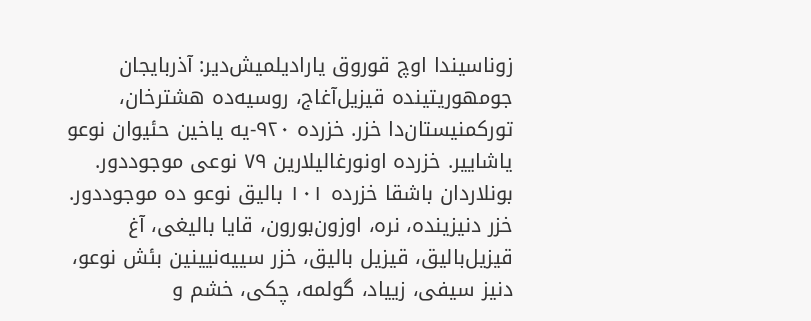زوناسیندا اوچ قوروق یارادیلمیش‌دیر: آذربایجان جومهوریتینده قیزیل‌آغاج، روسیه‌ده هشترخان، تورکمنیستان‌دا خزر. خزرده ۹۲۰-یه یاخین حئیوان نوعو یاشاییر. خزرده اونورغالیلارین ۷۹ نوعی موجوددور. بونلاردان باشقا خزرده ۱۰۱ بالیق نوعو ده موجوددور. خزر دنیزینده، نره، اوزون‌بورون، قایا بالیغی، آغ قیزیل‌بالیق، قیزیل بالیق، خزر سییه‌نیینین بئش نوعو، دنیز سیفی، زییاد، گولمه، چکی، خشم و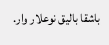باشقا بالیق نوعلار وار.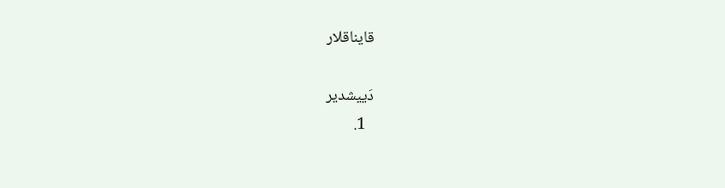قایناقلار

دَییشدیر
  1.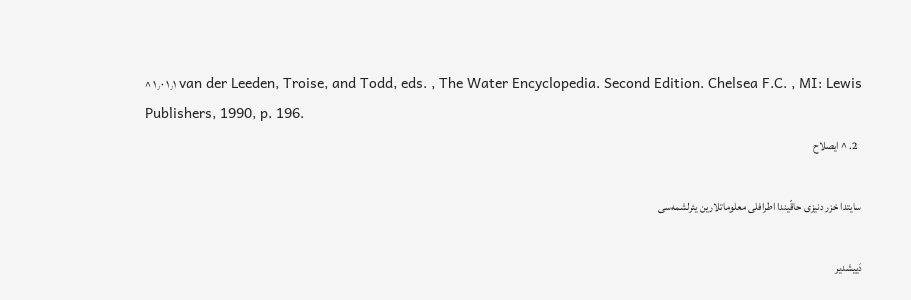^ ۱٫۰ ۱٫۱ van der Leeden, Troise, and Todd, eds. , The Water Encyclopedia. Second Edition. Chelsea F.C. , MI: Lewis Publishers, 1990, p. 196.
  2. ^ ایصلاح

سایتدا خزر دنیزی حاقّیندا اطرافلی معلوماتلارین یئرلشمه‌سی

دَییشدیر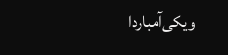ویکی‌آمباردا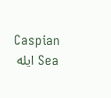Caspian Sea ایله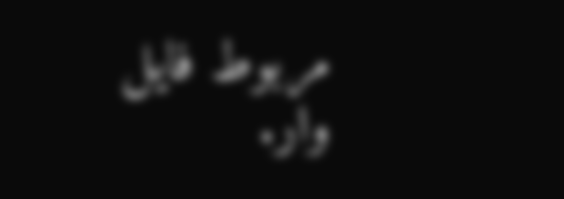مربوط فایل وار.